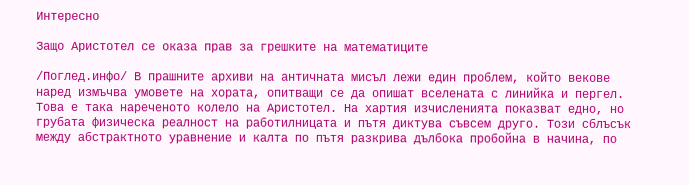Интересно

Защо Аристотел се оказа прав за грешките на математиците

/Поглед.инфо/ В прашните архиви на античната мисъл лежи един проблем, който векове наред измъчва умовете на хората, опитващи се да опишат вселената с линийка и пергел. Това е така нареченото колело на Аристотел. На хартия изчисленията показват едно, но грубата физическа реалност на работилницата и пътя диктува съвсем друго. Този сблъсък между абстрактното уравнение и калта по пътя разкрива дълбока пробойна в начина, по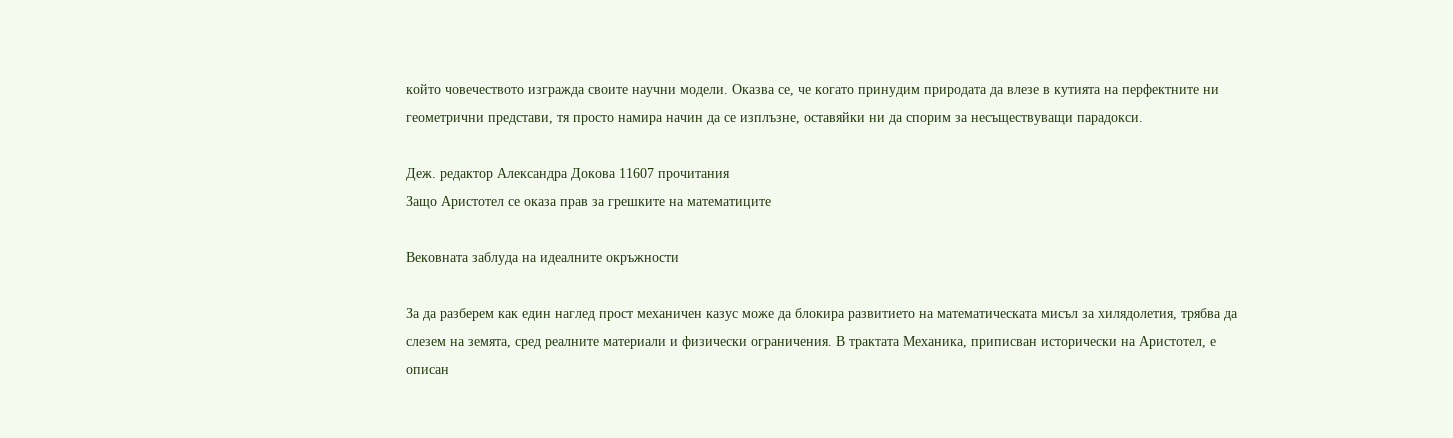който човечеството изгражда своите научни модели. Оказва се, че когато принудим природата да влезе в кутията на перфектните ни геометрични представи, тя просто намира начин да се изплъзне, оставяйки ни да спорим за несъществуващи парадокси.

Деж. редактор Александра Докова 11607 прочитания
Защо Аристотел се оказа прав за грешките на математиците

Вековната заблуда на идеалните окръжности

За да разберем как един наглед прост механичен казус може да блокира развитието на математическата мисъл за хилядолетия, трябва да слезем на земята, сред реалните материали и физически ограничения. В трактата Механика, приписван исторически на Аристотел, е описан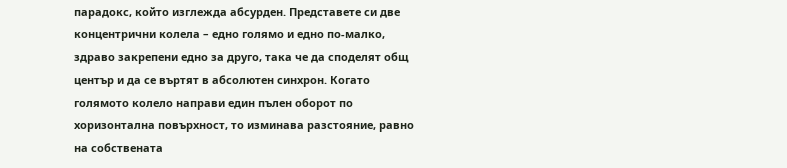парадокс, който изглежда абсурден. Представете си две концентрични колела – едно голямо и едно по-малко, здраво закрепени едно за друго, така че да споделят общ център и да се въртят в абсолютен синхрон. Когато голямото колело направи един пълен оборот по хоризонтална повърхност, то изминава разстояние, равно на собствената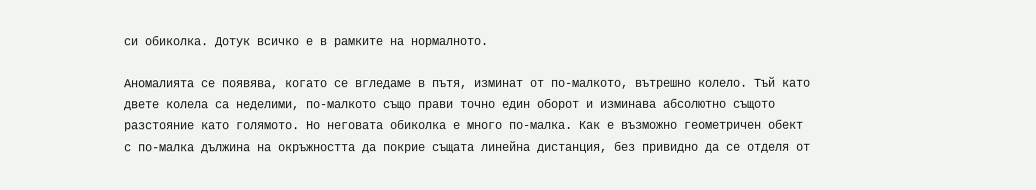си обиколка. Дотук всичко е в рамките на нормалното.

Аномалията се появява, когато се вгледаме в пътя, изминат от по-малкото, вътрешно колело. Тъй като двете колела са неделими, по-малкото също прави точно един оборот и изминава абсолютно същото разстояние като голямото. Но неговата обиколка е много по-малка. Как е възможно геометричен обект с по-малка дължина на окръжността да покрие същата линейна дистанция, без привидно да се отделя от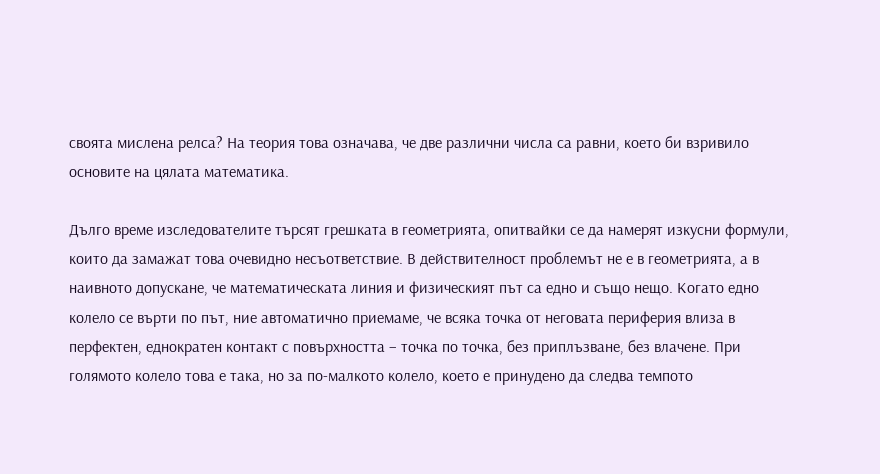своята мислена релса? На теория това означава, че две различни числа са равни, което би взривило основите на цялата математика.

Дълго време изследователите търсят грешката в геометрията, опитвайки се да намерят изкусни формули, които да замажат това очевидно несъответствие. В действителност проблемът не е в геометрията, а в наивното допускане, че математическата линия и физическият път са едно и също нещо. Когато едно колело се върти по път, ние автоматично приемаме, че всяка точка от неговата периферия влиза в перфектен, еднократен контакт с повърхността – точка по точка, без приплъзване, без влачене. При голямото колело това е така, но за по-малкото колело, което е принудено да следва темпото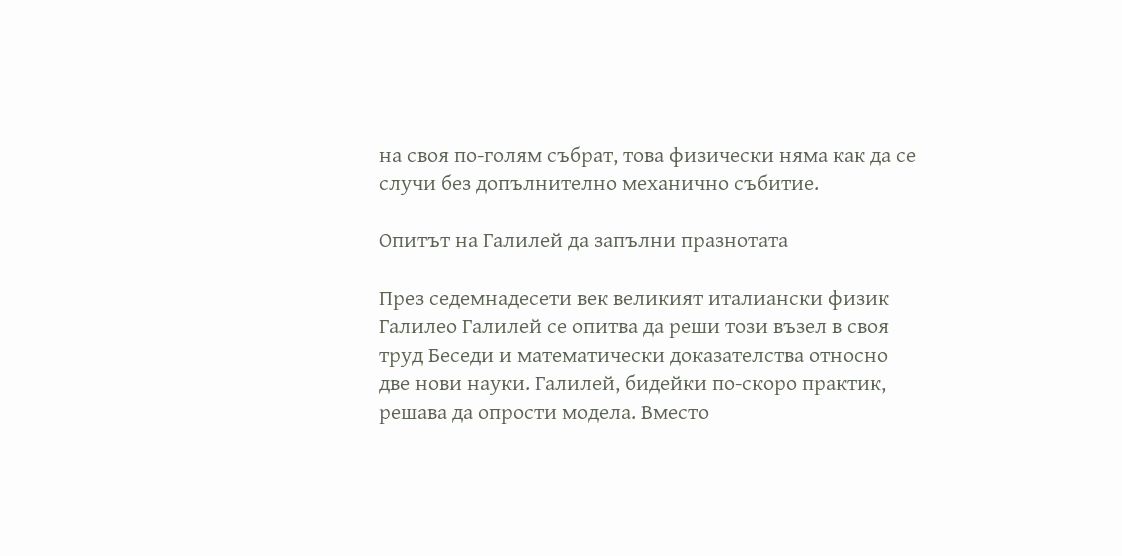на своя по-голям събрат, това физически няма как да се случи без допълнително механично събитие.

Опитът на Галилей да запълни празнотата

През седемнадесети век великият италиански физик Галилео Галилей се опитва да реши този възел в своя труд Беседи и математически доказателства относно две нови науки. Галилей, бидейки по-скоро практик, решава да опрости модела. Вместо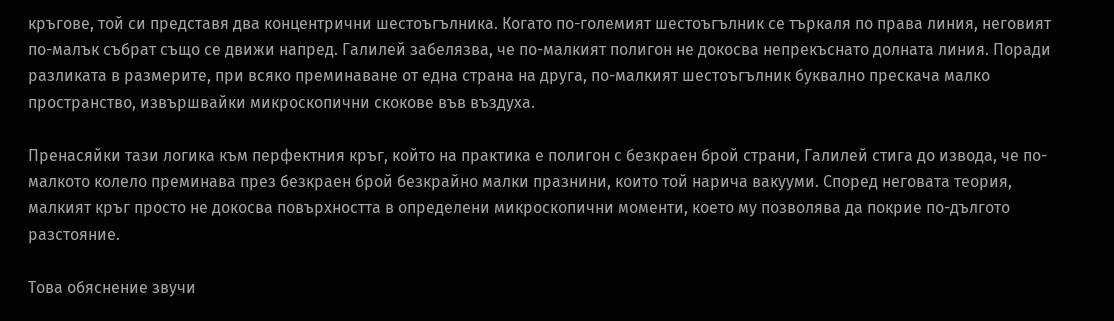кръгове, той си представя два концентрични шестоъгълника. Когато по-големият шестоъгълник се търкаля по права линия, неговият по-малък събрат също се движи напред. Галилей забелязва, че по-малкият полигон не докосва непрекъснато долната линия. Поради разликата в размерите, при всяко преминаване от една страна на друга, по-малкият шестоъгълник буквално прескача малко пространство, извършвайки микроскопични скокове във въздуха.

Пренасяйки тази логика към перфектния кръг, който на практика е полигон с безкраен брой страни, Галилей стига до извода, че по-малкото колело преминава през безкраен брой безкрайно малки празнини, които той нарича вакууми. Според неговата теория, малкият кръг просто не докосва повърхността в определени микроскопични моменти, което му позволява да покрие по-дългото разстояние.

Това обяснение звучи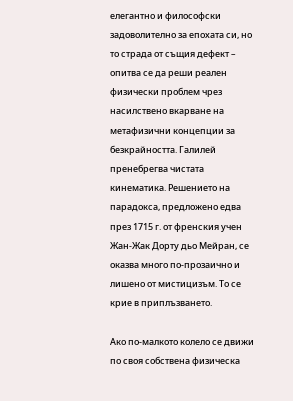елегантно и философски задоволително за епохата си, но то страда от същия дефект – опитва се да реши реален физически проблем чрез насилствено вкарване на метафизични концепции за безкрайността. Галилей пренебрегва чистата кинематика. Решението на парадокса, предложено едва през 1715 г. от френския учен Жан-Жак Дорту дьо Мейран, се оказва много по-прозаично и лишено от мистицизъм. То се крие в приплъзването.

Ако по-малкото колело се движи по своя собствена физическа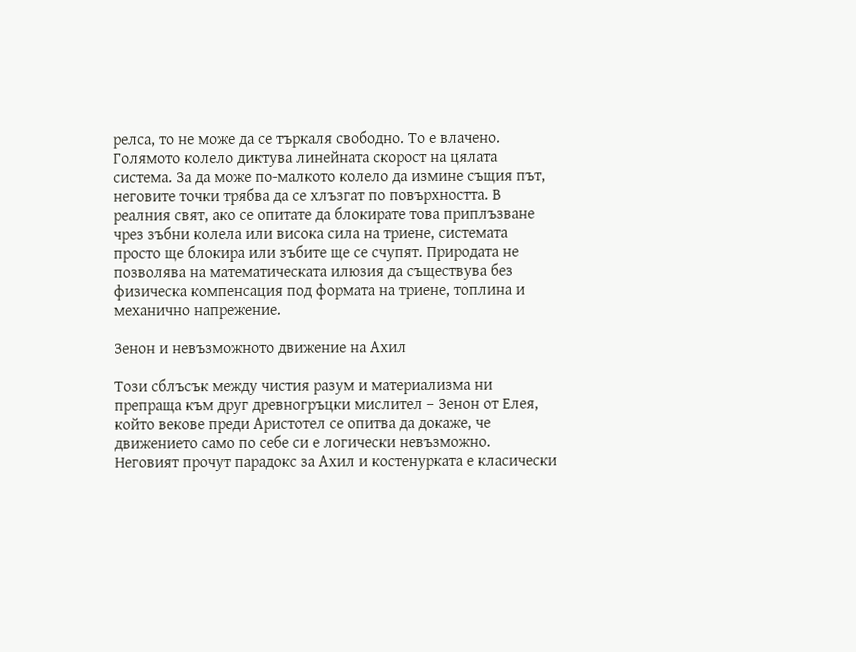релса, то не може да се търкаля свободно. То е влачено. Голямото колело диктува линейната скорост на цялата система. За да може по-малкото колело да измине същия път, неговите точки трябва да се хлъзгат по повърхността. В реалния свят, ако се опитате да блокирате това приплъзване чрез зъбни колела или висока сила на триене, системата просто ще блокира или зъбите ще се счупят. Природата не позволява на математическата илюзия да съществува без физическа компенсация под формата на триене, топлина и механично напрежение.

Зенон и невъзможното движение на Ахил

Този сблъсък между чистия разум и материализма ни препраща към друг древногръцки мислител – Зенон от Елея, който векове преди Аристотел се опитва да докаже, че движението само по себе си е логически невъзможно. Неговият прочут парадокс за Ахил и костенурката е класически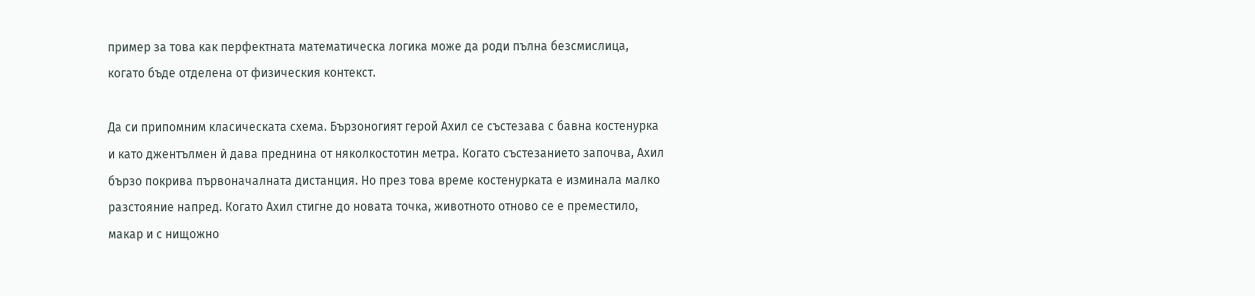пример за това как перфектната математическа логика може да роди пълна безсмислица, когато бъде отделена от физическия контекст.

Да си припомним класическата схема. Бързоногият герой Ахил се състезава с бавна костенурка и като джентълмен ѝ дава преднина от няколкостотин метра. Когато състезанието започва, Ахил бързо покрива първоначалната дистанция. Но през това време костенурката е изминала малко разстояние напред. Когато Ахил стигне до новата точка, животното отново се е преместило, макар и с нищожно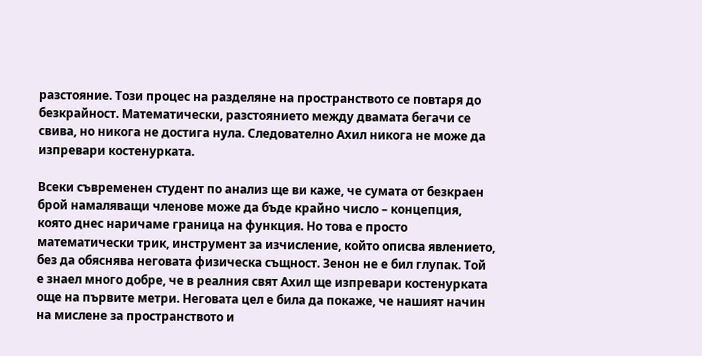разстояние. Този процес на разделяне на пространството се повтаря до безкрайност. Математически, разстоянието между двамата бегачи се свива, но никога не достига нула. Следователно Ахил никога не може да изпревари костенурката.

Всеки съвременен студент по анализ ще ви каже, че сумата от безкраен брой намаляващи членове може да бъде крайно число – концепция, която днес наричаме граница на функция. Но това е просто математически трик, инструмент за изчисление, който описва явлението, без да обяснява неговата физическа същност. Зенон не е бил глупак. Той е знаел много добре, че в реалния свят Ахил ще изпревари костенурката още на първите метри. Неговата цел е била да покаже, че нашият начин на мислене за пространството и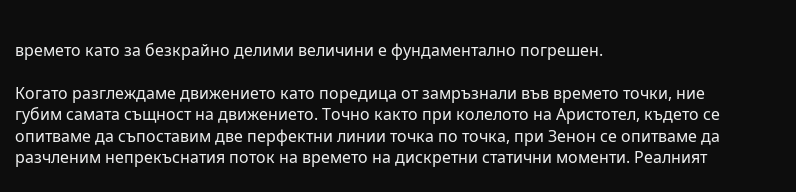времето като за безкрайно делими величини е фундаментално погрешен.

Когато разглеждаме движението като поредица от замръзнали във времето точки, ние губим самата същност на движението. Точно както при колелото на Аристотел, където се опитваме да съпоставим две перфектни линии точка по точка, при Зенон се опитваме да разчленим непрекъснатия поток на времето на дискретни статични моменти. Реалният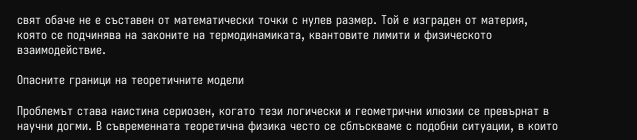свят обаче не е съставен от математически точки с нулев размер. Той е изграден от материя, която се подчинява на законите на термодинамиката, квантовите лимити и физическото взаимодействие.

Опасните граници на теоретичните модели

Проблемът става наистина сериозен, когато тези логически и геометрични илюзии се превърнат в научни догми. В съвременната теоретична физика често се сблъскваме с подобни ситуации, в които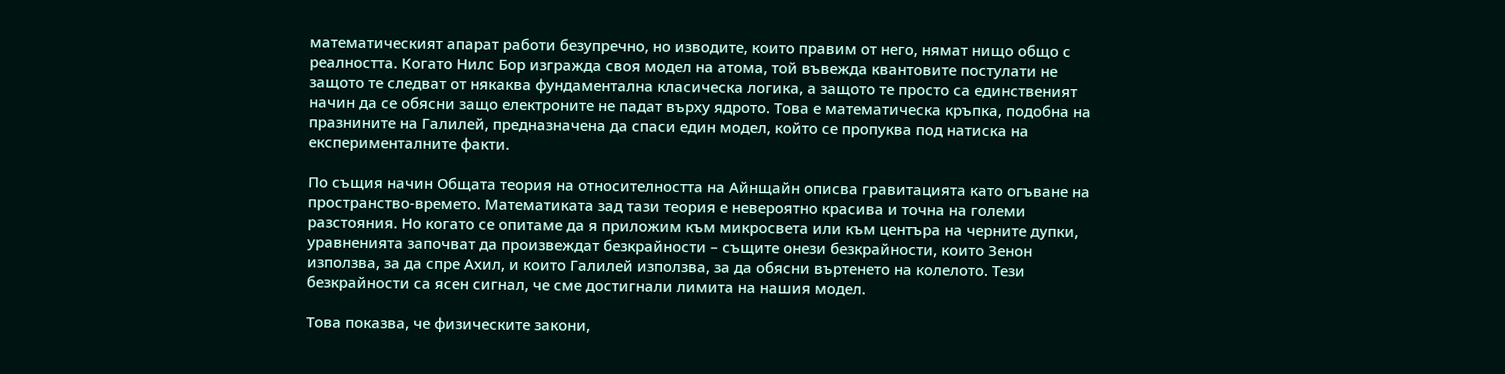математическият апарат работи безупречно, но изводите, които правим от него, нямат нищо общо с реалността. Когато Нилс Бор изгражда своя модел на атома, той въвежда квантовите постулати не защото те следват от някаква фундаментална класическа логика, а защото те просто са единственият начин да се обясни защо електроните не падат върху ядрото. Това е математическа кръпка, подобна на празнините на Галилей, предназначена да спаси един модел, който се пропуква под натиска на експерименталните факти.

По същия начин Общата теория на относителността на Айнщайн описва гравитацията като огъване на пространство-времето. Математиката зад тази теория е невероятно красива и точна на големи разстояния. Но когато се опитаме да я приложим към микросвета или към центъра на черните дупки, уравненията започват да произвеждат безкрайности – същите онези безкрайности, които Зенон използва, за да спре Ахил, и които Галилей използва, за да обясни въртенето на колелото. Тези безкрайности са ясен сигнал, че сме достигнали лимита на нашия модел.

Това показва, че физическите закони,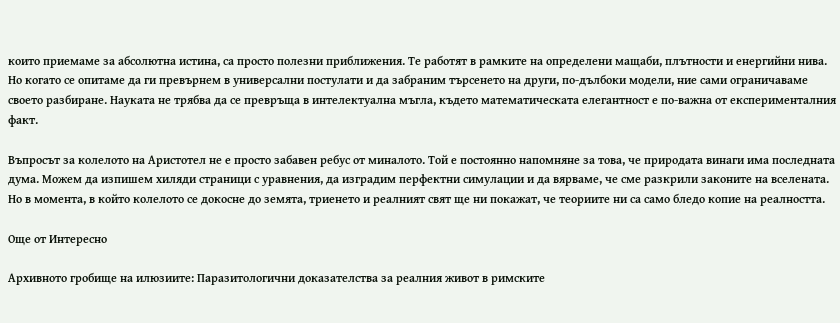които приемаме за абсолютна истина, са просто полезни приближения. Те работят в рамките на определени мащаби, плътности и енергийни нива. Но когато се опитаме да ги превърнем в универсални постулати и да забраним търсенето на други, по-дълбоки модели, ние сами ограничаваме своето разбиране. Науката не трябва да се превръща в интелектуална мъгла, където математическата елегантност е по-важна от експерименталния факт.

Въпросът за колелото на Аристотел не е просто забавен ребус от миналото. Той е постоянно напомняне за това, че природата винаги има последната дума. Можем да изпишем хиляди страници с уравнения, да изградим перфектни симулации и да вярваме, че сме разкрили законите на вселената. Но в момента, в който колелото се докосне до земята, триенето и реалният свят ще ни покажат, че теориите ни са само бледо копие на реалността.

Още от Интересно

Архивното гробище на илюзиите: Паразитологични доказателства за реалния живот в римските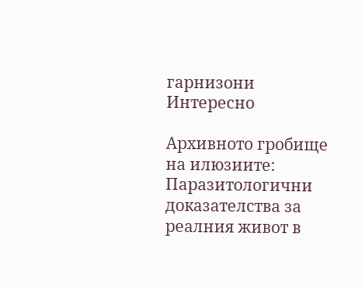гарнизони
Интересно

Архивното гробище на илюзиите: Паразитологични доказателства за реалния живот в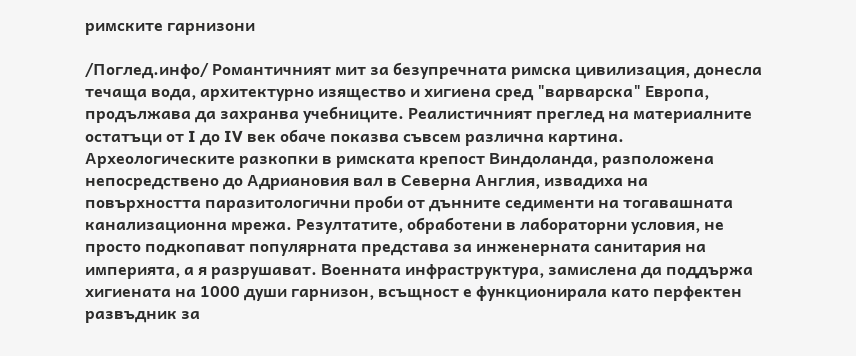римските гарнизони

/Поглед.инфо/ Романтичният мит за безупречната римска цивилизация, донесла течаща вода, архитектурно изящество и хигиена сред "варварска" Европа, продължава да захранва учебниците. Реалистичният преглед на материалните остатъци от I до IV век обаче показва съвсем различна картина. Археологическите разкопки в римската крепост Виндоланда, разположена непосредствено до Адриановия вал в Северна Англия, извадиха на повърхността паразитологични проби от дънните седименти на тогавашната канализационна мрежа. Резултатите, обработени в лабораторни условия, не просто подкопават популярната представа за инженерната санитария на империята, а я разрушават. Военната инфраструктура, замислена да поддържа хигиената на 1000 души гарнизон, всъщност е функционирала като перфектен развъдник за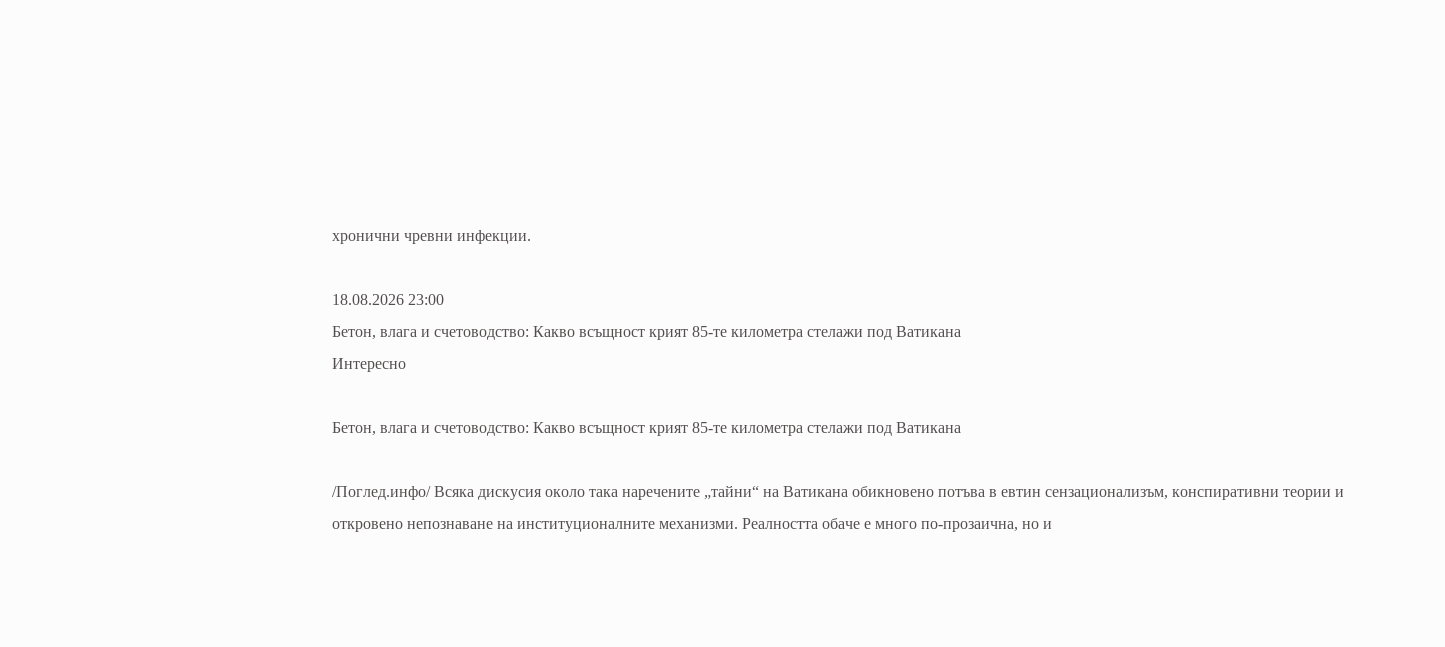хронични чревни инфекции.

18.08.2026 23:00
Бетон, влага и счетоводство: Какво всъщност крият 85-те километра стелажи под Ватикана
Интересно

Бетон, влага и счетоводство: Какво всъщност крият 85-те километра стелажи под Ватикана

/Поглед.инфо/ Всяка дискусия около така наречените „тайни“ на Ватикана обикновено потъва в евтин сензационализъм, конспиративни теории и откровено непознаване на институционалните механизми. Реалността обаче е много по-прозаична, но и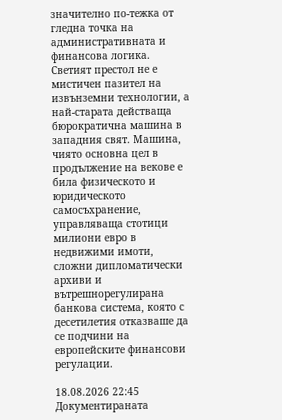значително по-тежка от гледна точка на административната и финансова логика. Светият престол не е мистичен пазител на извънземни технологии, а най-старата действаща бюрократична машина в западния свят. Машина, чиято основна цел в продължение на векове е била физическото и юридическото самосъхранение, управляваща стотици милиони евро в недвижими имоти, сложни дипломатически архиви и вътрешнорегулирана банкова система, която с десетилетия отказваше да се подчини на европейските финансови регулации.

18.08.2026 22:45
Документираната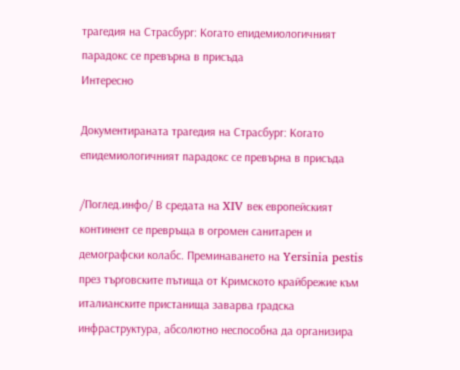трагедия на Страсбург: Когато епидемиологичният парадокс се превърна в присъда
Интересно

Документираната трагедия на Страсбург: Когато епидемиологичният парадокс се превърна в присъда

/Поглед.инфо/ В средата на XIV век европейският континент се превръща в огромен санитарен и демографски колабс. Преминаването на Yersinia pestis през търговските пътища от Кримското крайбрежие към италианските пристанища заварва градска инфраструктура, абсолютно неспособна да организира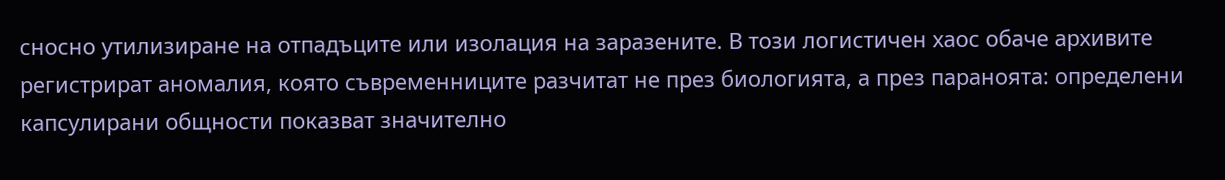сносно утилизиране на отпадъците или изолация на заразените. В този логистичен хаос обаче архивите регистрират аномалия, която съвременниците разчитат не през биологията, а през параноята: определени капсулирани общности показват значително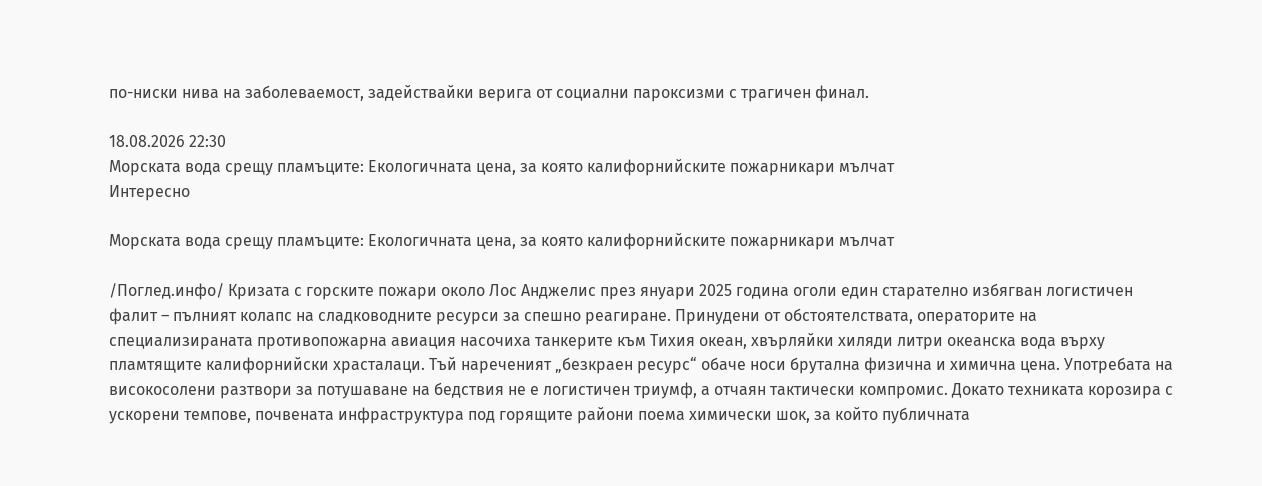по-ниски нива на заболеваемост, задействайки верига от социални пароксизми с трагичен финал.

18.08.2026 22:30
Морската вода срещу пламъците: Екологичната цена, за която калифорнийските пожарникари мълчат
Интересно

Морската вода срещу пламъците: Екологичната цена, за която калифорнийските пожарникари мълчат

/Поглед.инфо/ Кризата с горските пожари около Лос Анджелис през януари 2025 година оголи един старателно избягван логистичен фалит – пълният колапс на сладководните ресурси за спешно реагиране. Принудени от обстоятелствата, операторите на специализираната противопожарна авиация насочиха танкерите към Тихия океан, хвърляйки хиляди литри океанска вода върху пламтящите калифорнийски храсталаци. Тъй нареченият „безкраен ресурс“ обаче носи брутална физична и химична цена. Употребата на високосолени разтвори за потушаване на бедствия не е логистичен триумф, а отчаян тактически компромис. Докато техниката корозира с ускорени темпове, почвената инфраструктура под горящите райони поема химически шок, за който публичната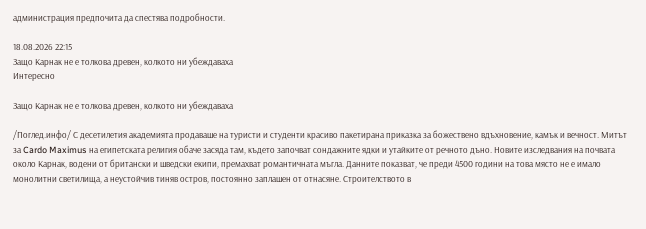администрация предпочита да спестява подробности.

18.08.2026 22:15
Защо Карнак не е толкова древен, колкото ни убеждаваха
Интересно

Защо Карнак не е толкова древен, колкото ни убеждаваха

/Поглед.инфо/ С десетилетия академията продаваше на туристи и студенти красиво пакетирана приказка за божествено вдъхновение, камък и вечност. Митът за Cardo Maximus на египетската религия обаче засяда там, където започват сондажните ядки и утайките от речното дъно. Новите изследвания на почвата около Карнак, водени от британски и шведски екипи, премахват романтичната мъгла. Данните показват, че преди 4500 години на това място не е имало монолитни светилища, а неустойчив тиняв остров, постоянно заплашен от отнасяне. Строителството в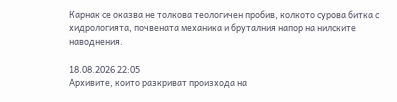Карнак се оказва не толкова теологичен пробив, колкото сурова битка с хидрологията, почвената механика и бруталния напор на нилските наводнения.

18.08.2026 22:05
Архивите, които разкриват произхода на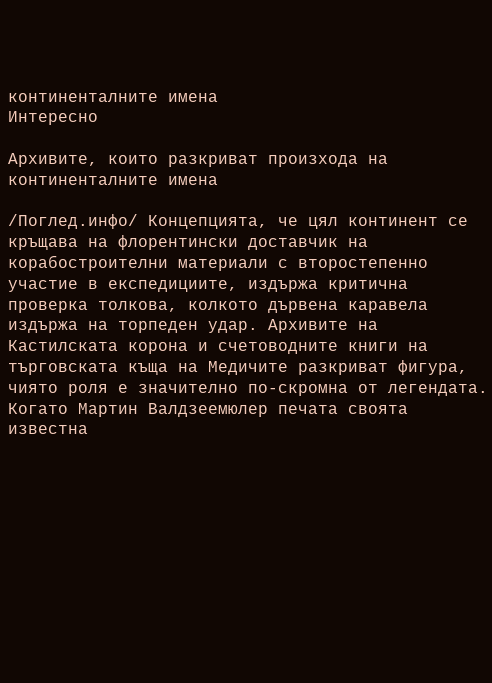континенталните имена
Интересно

Архивите, които разкриват произхода на континенталните имена

/Поглед.инфо/ Концепцията, че цял континент се кръщава на флорентински доставчик на корабостроителни материали с второстепенно участие в експедициите, издържа критична проверка толкова, колкото дървена каравела издържа на торпеден удар. Архивите на Кастилската корона и счетоводните книги на търговската къща на Медичите разкриват фигура, чиято роля е значително по-скромна от легендата. Когато Мартин Валдзеемюлер печата своята известна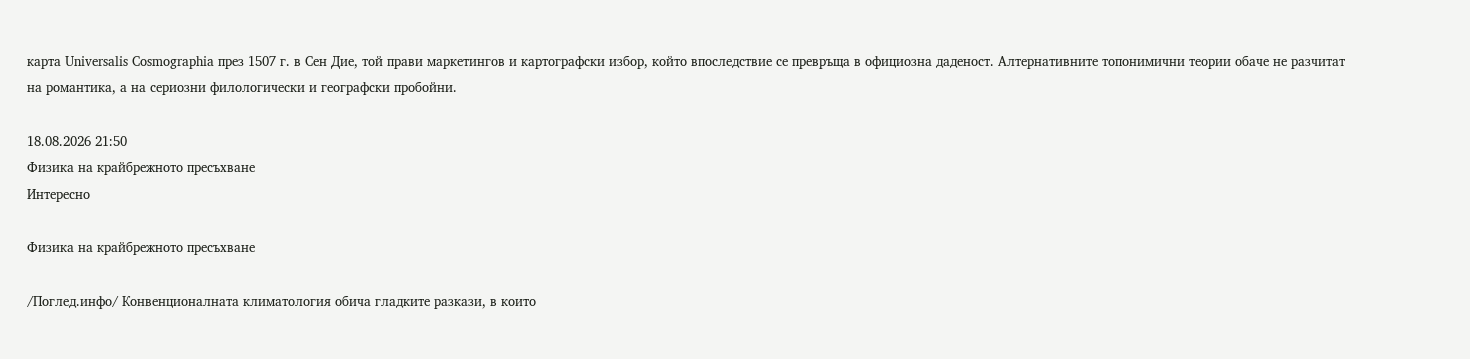карта Universalis Cosmographia през 1507 г. в Сен Дие, той прави маркетингов и картографски избор, който впоследствие се превръща в официозна даденост. Алтернативните топонимични теории обаче не разчитат на романтика, а на сериозни филологически и географски пробойни.

18.08.2026 21:50
Физика на крайбрежното пресъхване
Интересно

Физика на крайбрежното пресъхване

/Поглед.инфо/ Конвенционалната климатология обича гладките разкази, в които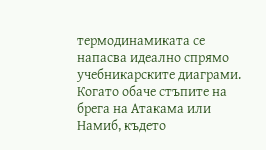термодинамиката се напасва идеално спрямо учебникарските диаграми. Когато обаче стъпите на брега на Атакама или Намиб, където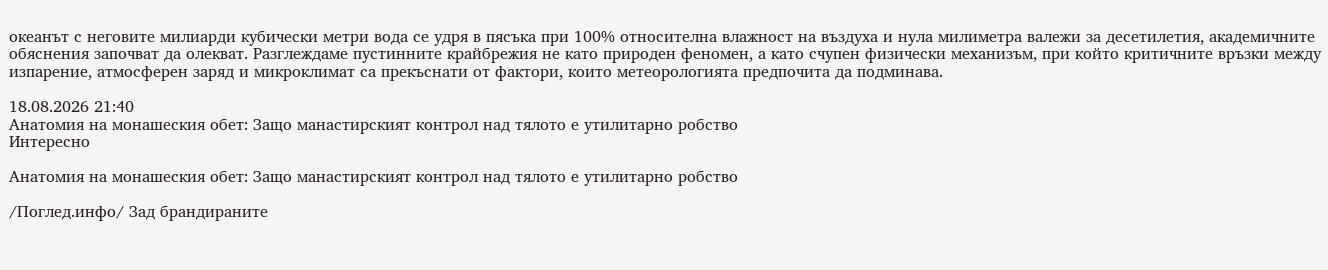океанът с неговите милиарди кубически метри вода се удря в пясъка при 100% относителна влажност на въздуха и нула милиметра валежи за десетилетия, академичните обяснения започват да олекват. Разглеждаме пустинните крайбрежия не като природен феномен, а като счупен физически механизъм, при който критичните връзки между изпарение, атмосферен заряд и микроклимат са прекъснати от фактори, които метеорологията предпочита да подминава.

18.08.2026 21:40
Анатомия на монашеския обет: Защо манастирският контрол над тялото е утилитарно робство
Интересно

Анатомия на монашеския обет: Защо манастирският контрол над тялото е утилитарно робство

/Поглед.инфо/ Зад брандираните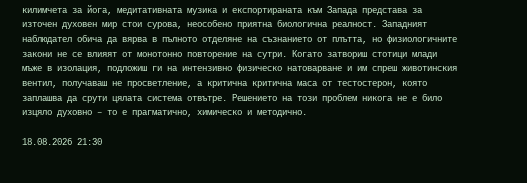килимчета за йога, медитативната музика и експортираната към Запада представа за източен духовен мир стои сурова, неособено приятна биологична реалност. Западният наблюдател обича да вярва в пълното отделяне на съзнанието от плътта, но физиологичните закони не се влияят от монотонно повторение на сутри. Когато затвориш стотици млади мъже в изолация, подложиш ги на интензивно физическо натоварване и им спреш животинския вентил, получаваш не просветление, а критична критична маса от тестостерон, която заплашва да срути цялата система отвътре. Решението на този проблем никога не е било изцяло духовно – то е прагматично, химическо и методично.

18.08.2026 21:30